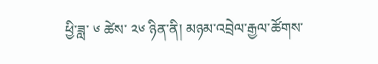ཕྱི་ཟླ་ ༦ ཚེས་ ༢༦ ཉིན་ནི། མཉམ་འབྲེལ་རྒྱལ་ཚོགས་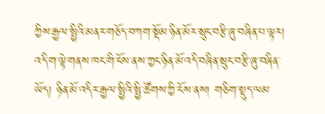ཀྱིས་རྒྱལ་སྤྱིའི་མནར་གཅོད་བཀག་སྡོམ་ཉིན་མོར་སྲུང་བརྩི་ཞུ་བཞིན་པ་ལྟར། འདི་ག་ལྟེ་གནས་ཁང་གི་ངོས་ནས་ཀྱང་ཉིན་མོ་འདི་བཞིན་སྲུང་བརྩི་ཞུ་བཞིན་ཡོད། ཉིན་མོ་འདིར་རྒྱལ་སྤྱིའི་སྤྱི་ཚོགས་ཀྱི་ངོས་ནས། གཅིག་སྡུད་ལམ་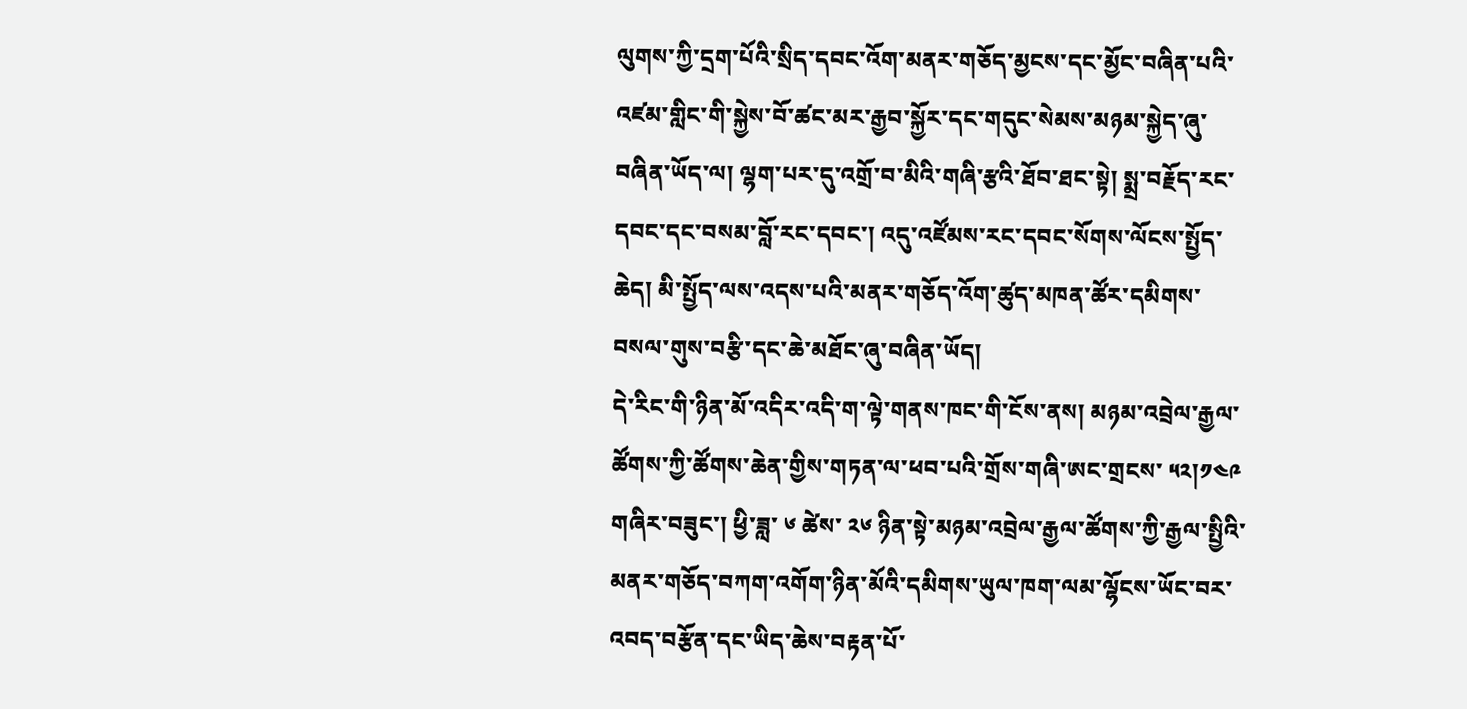ལུགས་ཀྱི་དྲག་པོའི་སྲིད་དབང་འོག་མནར་གཅོད་མྱངས་དང་མྱོང་བཞིན་པའི་འཛམ་གླིང་གི་སྐྱེས་བོ་ཚང་མར་རྒྱབ་སྐྱོར་དང་གདུང་སེམས་མཉམ་སྐྱེད་ཞུ་བཞིན་ཡོད་ལ། ལྷག་པར་དུ་འགྲོ་བ་མིའི་གཞི་རྩའི་ཐོབ་ཐང་སྟེ། སྨྲ་བརྗོད་རང་དབང་དང་བསམ་བློ་རང་དབང་། འདུ་འཛོམས་རང་དབང་སོགས་ལོངས་སྤྱོད་ཆེད། མི་སྤྱོད་ལས་འདས་པའི་མནར་གཅོད་འོག་ཚུད་མཁན་ཚོར་དམིགས་བསལ་གུས་བརྩི་དང་ཆེ་མཐོང་ཞུ་བཞིན་ཡོད།
དེ་རིང་གི་ཉིན་མོ་འདིར་འདི་ག་ལྟེ་གནས་ཁང་གི་ངོས་ནས། མཉམ་འབྲེལ་རྒྱལ་ཚོགས་ཀྱི་ཚོགས་ཆེན་གྱིས་གཏན་ལ་ཕབ་པའི་གྲོས་གཞི་ཨང་གྲངས་ ༥༢།༡༤༩ གཞིར་བཟུང་། ཕྱི་ཟླ་ ༦ ཚེས་ ༢༦ ཉིན་སྟེ་མཉམ་འབྲེལ་རྒྱལ་ཚོགས་ཀྱི་རྒྱལ་སྤྱིའི་མནར་གཅོད་བཀག་འགོག་ཉིན་མོའི་དམིགས་ཡུལ་ཁག་ལམ་ལྷོངས་ཡོང་བར་འབད་བརྩོན་དང་ཡིད་ཆེས་བརྟན་པོ་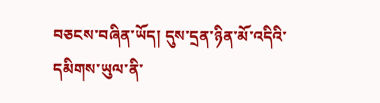བཅངས་བཞིན་ཡོད། དུས་དྲན་ཉིན་མོ་འདིའི་དམིགས་ཡུལ་ནི་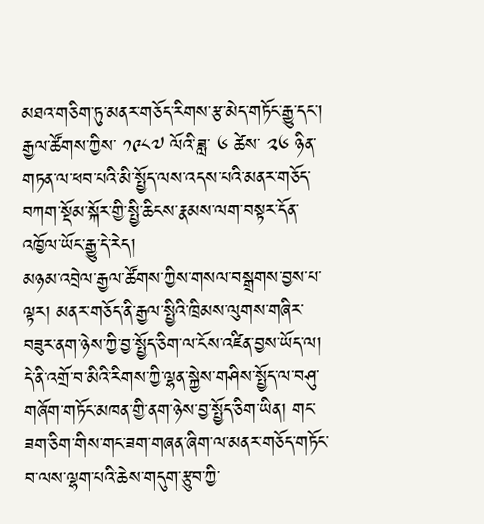མཐའ་གཅིག་ཏུ་མནར་གཅོད་རིགས་རྩ་མེད་གཏོང་རྒྱུ་དང་། རྒྱལ་ཚོགས་ཀྱིས་ ༡༩༨༧ ལོའི་ཟླ་ ༦ ཚེས་ ༢༦ ཉིན་གཏན་ལ་ཕབ་པའི་མི་སྤྱོད་ལས་འདས་པའི་མནར་གཅོད་བཀག་སྡོམ་སྐོར་གྱི་སྤྱི་ཆིངས་རྣམས་ལག་བསྟར་དོན་འཁྱོལ་ཡོང་རྒྱུ་དེ་རེད།
མཉམ་འབྲེལ་རྒྱལ་ཚོགས་ཀྱིས་གསལ་བསྒྲགས་བྱས་པ་ལྟར། མནར་གཅོད་ནི་རྒྱལ་སྤྱིའི་ཁྲིམས་ལུགས་གཞིར་བཟུར་ནག་ཉེས་ཀྱི་བྱ་སྤྱོད་ཅིག་ལ་ངོས་འཛིན་བྱས་ཡོད་ལ། དེ་ནི་འགྲོ་བ་མིའི་རིགས་ཀྱི་ལྷན་སྐྱེས་གཤིས་སྤྱོད་ལ་བཤུ་གཞོག་གཏོང་མཁན་གྱི་ནག་ཉེས་བྱ་སྤྱོད་ཅིག་ཡིན། གང་ཟག་ཅིག་གིས་གང་ཟག་གཞན་ཞིག་ལ་མནར་གཅོད་གཏོང་བ་ལས་ལྷག་པའི་ཆེས་གདུག་རྩུབ་ཀྱི་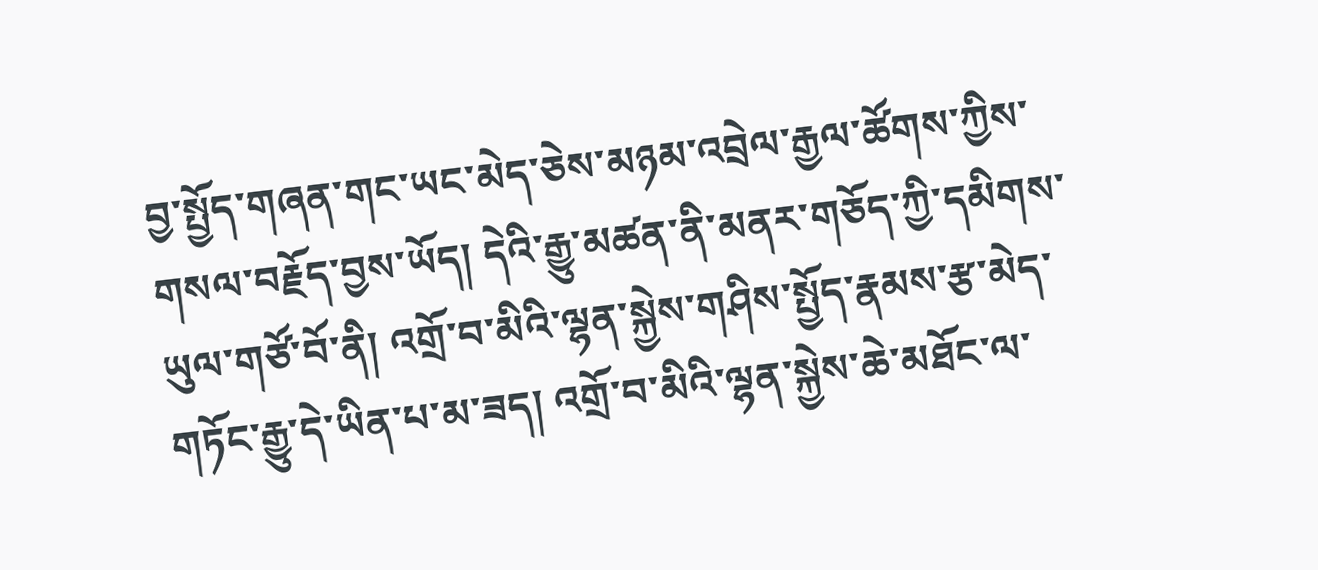བྱ་སྤྱོད་གཞན་གང་ཡང་མེད་ཅེས་མཉམ་འབྲེལ་རྒྱལ་ཚོགས་ཀྱིས་གསལ་བརྗོད་བྱས་ཡོད། དེའི་རྒྱུ་མཚན་ནི་མནར་གཅོད་ཀྱི་དམིགས་ཡུལ་གཙོ་བོ་ནི། འགྲོ་བ་མིའི་ལྷན་སྐྱེས་གཤིས་སྤྱོད་རྣམས་རྩ་མེད་གཏོང་རྒྱུ་དེ་ཡིན་པ་མ་ཟད། འགྲོ་བ་མིའི་ལྷན་སྐྱེས་ཆེ་མཐོང་ལ་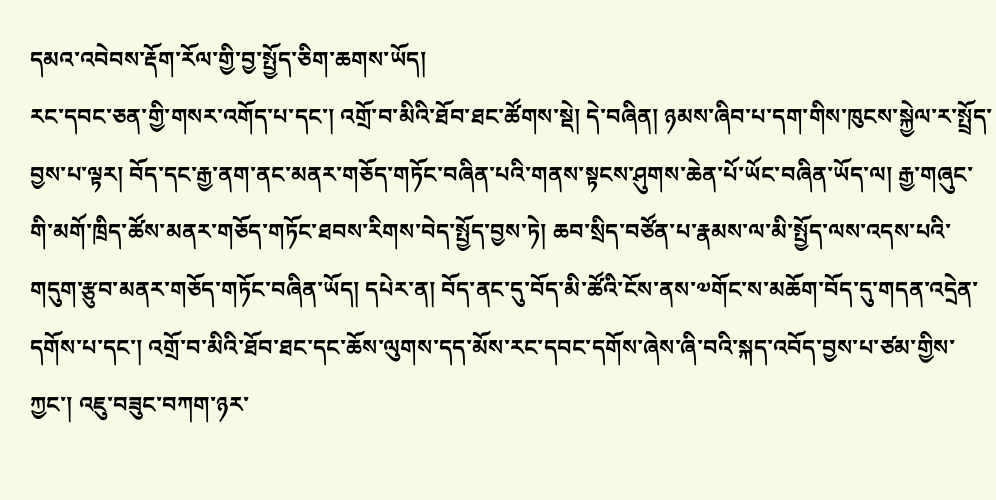དམའ་འབེབས་རྡོག་རོལ་གྱི་བྱ་སྤྱོད་ཅིག་ཆགས་ཡོད།
རང་དབང་ཅན་གྱི་གསར་འགོད་པ་དང་། འགྲོ་བ་མིའི་ཐོབ་ཐང་ཚོགས་སྡེ། དེ་བཞིན། ཉམས་ཞིབ་པ་དག་གིས་ཁུངས་སྐྱེལ་ར་སྤྲོད་བྱས་པ་ལྟར། བོད་དང་རྒྱ་ནག་ནང་མནར་གཅོད་གཏོང་བཞིན་པའི་གནས་སྟངས་ཤུགས་ཆེན་པོ་ཡོང་བཞིན་ཡོད་ལ། རྒྱ་གཞུང་གི་མགོ་ཁྲིད་ཚོས་མནར་གཅོད་གཏོང་ཐབས་རིགས་བེད་སྤྱོད་བྱས་ཏེ། ཆབ་སྲིད་བཙོན་པ་རྣམས་ལ་མི་སྤྱོད་ལས་འདས་པའི་གདུག་རྩུབ་མནར་གཅོད་གཏོང་བཞིན་ཡོད། དཔེར་ན། བོད་ནང་དུ་བོད་མི་ཚོའི་ངོས་ནས་༧གོང་ས་མཆོག་བོད་དུ་གདན་འདྲེན་དགོས་པ་དང་། འགྲོ་བ་མིའི་ཐོབ་ཐང་དང་ཆོས་ལུགས་དད་མོས་རང་དབང་དགོས་ཞེས་ཞི་བའི་སྐད་འབོད་བྱས་པ་ཙམ་གྱིས་ཀྱང་། འཇུ་བཟུང་བཀག་ཉར་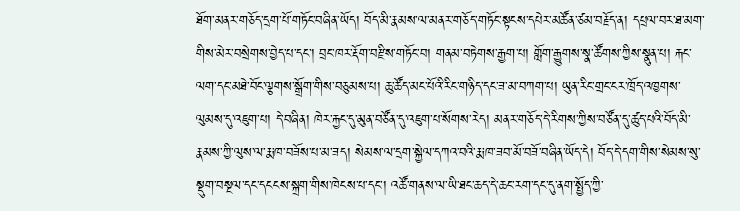ཐོག་མནར་གཅོད་དྲག་པོ་གཏོང་བཞིན་ཡོད། བོད་མི་རྣམས་ལ་མནར་གཅོད་གཏོང་སྟངས་དཔེར་མཚོན་ཙམ་བརྗོད་ན། དཔྲལ་བར་ཐ་མག་གིས་མེར་བསྲེགས་བྱེད་པ་དང་། བྲང་ཁར་རྡོག་བརྫིས་གཏོང་བ། གནམ་བཏེགས་རྒྱག་པ། གློག་རྒྱུགས་སྣ་ཚོགས་ཀྱིས་སྣུན་པ། རྐང་ལག་དང་མཐེ་བོང་ལྕགས་སྒྲོག་གིས་བཅུམས་པ། ཆུ་ཚོད་མང་པོའི་རིང་གཉིད་དང་ཟ་མ་བཀག་པ། ཡུན་རིང་གྲང་ངར་ཁྲོད་འཁྱགས་ལུམས་དུ་འཇུག་པ། དེ་བཞིན། ཁེར་རྐྱང་དུ་མུན་བཙོན་དུ་འཇུག་པ་སོགས་རེད། མནར་གཅོད་དེ་རིགས་ཀྱིས་བཙོན་དུ་ཚུད་པའི་བོད་མི་རྣམས་ཀྱི་ལུས་ལ་རྨ་ཁ་བཟོས་པ་མ་ཟད། སེམས་ལ་དྲག་སྐྱེལ་དཀའ་བའི་རྨ་ཁ་ཟབ་མོ་བཟོ་བཞིན་ཡོད་དེ། བོད་དེ་དག་གིས་སེམས་སུ་སྡུག་བསྔལ་དང་དངངས་སྐྲག་གིས་ཁེངས་པ་དང་། འཚོ་གནས་ལ་ཡི་ཐང་ཆད་དེ་ཆང་རག་དང་དུ་ནག་སྤྱོད་ཀྱི་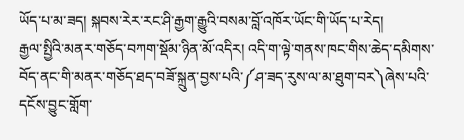ཡོད་པ་མ་ཟད། སྐབས་རེར་རང་ཤི་རྒྱག་རྒྱུའི་བསམ་བློ་འཁོར་ཡོང་གི་ཡོད་པ་རེད།
རྒྱལ་སྤྱིའི་མནར་གཅོད་བཀག་སྡོམ་ཉིན་མོ་འདིར། འདི་ག་ལྟེ་གནས་ཁང་གིས་ཆེད་དམིགས་བོད་ནང་གི་མནར་གཅོད་ཐད་བཟོ་སྐྲུན་བྱས་པའི་༼ཤ་ཟད་རུས་ལ་མ་ཐུག་བར༽ཞེས་པའི་དངོས་བྱུང་གློག་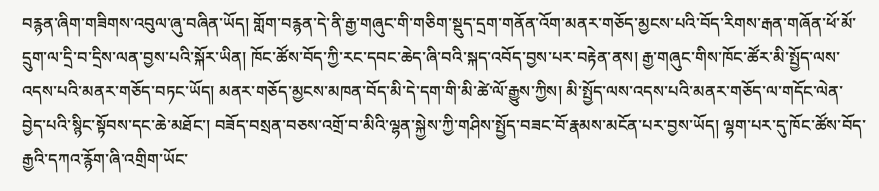བརྙན་ཞིག་གཟིགས་འབུལ་ཞུ་བཞིན་ཡོད། གློག་བརྙན་དེ་ནི་རྒྱ་གཞུང་གི་གཅིག་སྡུད་དྲག་གནོན་འོག་མནར་གཅོད་མྱངས་པའི་བོད་རིགས་རྒན་གཞོན་ཕོ་མོ་དྲུག་ལ་དྲི་བ་དྲིས་ལན་བྱས་པའི་སྐོར་ཡིན། ཁོང་ཚོས་བོད་ཀྱི་རང་དབང་ཆེད་ཞི་བའི་སྐད་འབོད་བྱས་པར་བརྟེན་ནས། རྒྱ་གཞུང་གིས་ཁོང་ཚོར་མི་སྤྱོད་ལས་འདས་པའི་མནར་གཅོད་བཏང་ཡོད། མནར་གཅོད་མྱངས་མཁན་བོད་མི་དེ་དག་གི་མི་ཚེ་ལོ་རྒྱུས་ཀྱིས། མི་སྤྱོད་ལས་འདས་པའི་མནར་གཅོད་ལ་གདོང་ལེན་བྱེད་པའི་སྙིང་སྟོབས་དང་ཆེ་མཐོང་། བཟོད་བསྲན་བཅས་འགྲོ་བ་མིའི་ལྷན་སྐྱེས་ཀྱི་གཤིས་སྤྱོད་བཟང་བོ་རྣམས་མངོན་པར་བྱས་ཡོད། ལྷག་པར་དུ་ཁོང་ཚོས་བོད་རྒྱའི་དཀའ་རྙོག་ཞི་འགྲིག་ཡོང་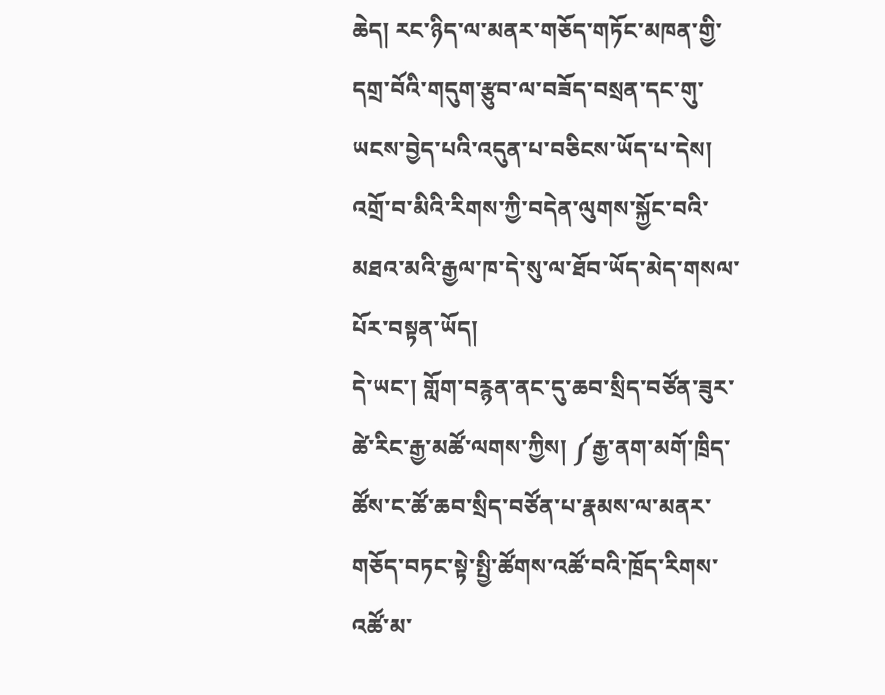ཆེད། རང་ཉིད་ལ་མནར་གཅོད་གཏོང་མཁན་གྱི་དགྲ་བོའི་གདུག་རྩུབ་ལ་བཟོད་བསྲན་དང་གུ་ཡངས་བྱེད་པའི་འདུན་པ་བཅིངས་ཡོད་པ་དེས། འགྲོ་བ་མིའི་རིགས་ཀྱི་བདེན་ལུགས་སྐྱོང་བའི་མཐའ་མའི་རྒྱལ་ཁ་དེ་སུ་ལ་ཐོབ་ཡོད་མེད་གསལ་པོར་བསྟན་ཡོད།
དེ་ཡང་། གློག་བརྙན་ནང་དུ་ཆབ་སྲིད་བཙོན་ཟུར་ཚེ་རིང་རྒྱ་མཚོ་ལགས་ཀྱིས། ༼རྒྱ་ནག་མགོ་ཁྲིད་ཚོས་ང་ཚོ་ཆབ་སྲིད་བཙོན་པ་རྣམས་ལ་མནར་གཅོད་བཏང་སྟེ་སྤྱི་ཚོགས་འཚོ་བའི་ཁྲོད་རིགས་འཚོ་མ་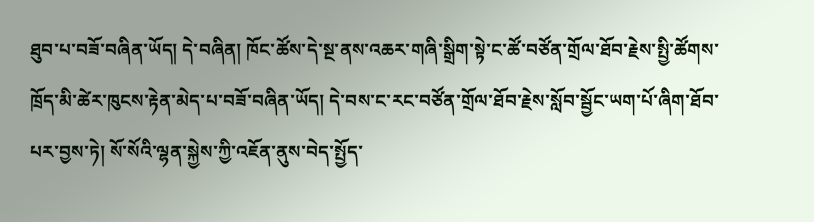ཐུབ་པ་བཟོ་བཞིན་ཡོད། དེ་བཞིན། ཁོང་ཚོས་དེ་སྔ་ནས་འཆར་གཞི་སྒྲིག་སྟེ་ང་ཚོ་བཙོན་གྲོལ་ཐོབ་རྗེས་སྤྱི་ཚོགས་ཁྲོད་མི་ཚེར་ཁུངས་རྟེན་མེད་པ་བཟོ་བཞིན་ཡོད། དེ་བས་ང་རང་བཙོན་གྲོལ་ཐོབ་རྗེས་སློབ་སྦྱོང་ཡག་པོ་ཞིག་ཐོབ་པར་བྱས་ཏེ། སོ་སོའི་ལྷན་སྐྱེས་ཀྱི་འཇོན་ནུས་བེད་སྤྱོད་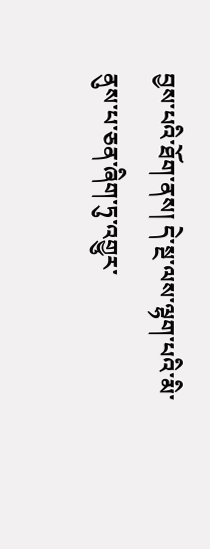བྱས་པའི་ཐོག་ནས། དེ་སྔ་ལས་ལྷག་པའི་མི་ནུས་པ་ཅན་ཞིག་ཏུ་འགྱུར་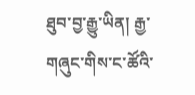ཐུབ་བྱ་རྒྱུ་ཡིན། རྒྱ་གཞུང་གིས་ང་ཚོའི་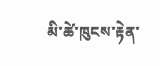མི་ཚེ་ཁུངས་རྟེན་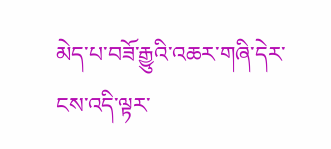མེད་པ་བཟོ་རྒྱུའི་འཆར་གཞི་དེར་ངས་འདི་ལྟར་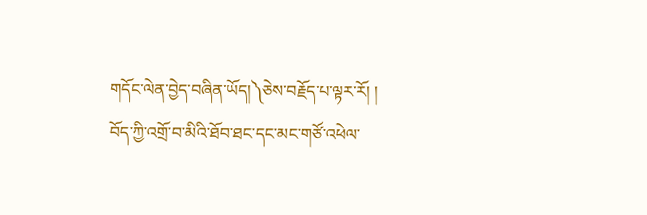གདོང་ལེན་བྱེད་བཞིན་ཡོད།༽ཅེས་བརྗོད་པ་ལྟར་རོ། །
བོད་ཀྱི་འགྲོ་བ་མིའི་ཐོབ་ཐང་དང་མང་གཙོ་འཕེལ་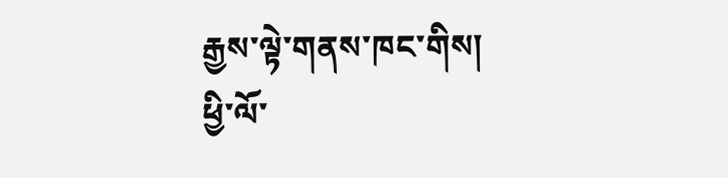རྒྱས་ལྟེ་གནས་ཁང་གིས།
ཕྱི་ལོ་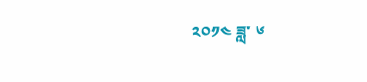༢༠༡༤ ཟླ་ ༦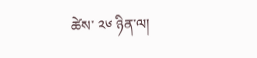ཚེས་ ༢༦ ཉིན་ལ།